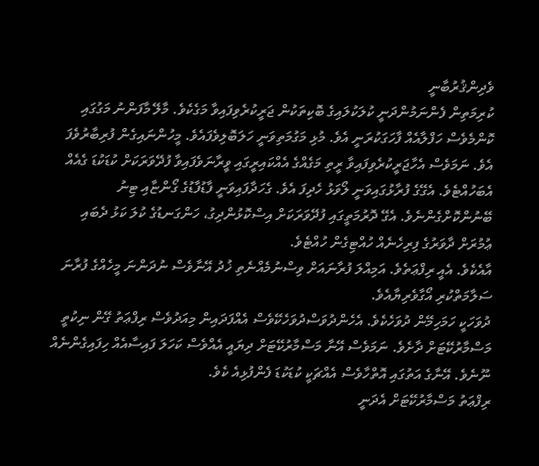ވެދިންޤުރުބާނީ
ކުރިމަތިން ފެންނަމުންދަނީ ކުލަކުލައިގެ ބޮކިތަކުން ޖަރީކުރެވިފައިވާ މަގެކެވެ. މާލޭ މާފަންނު މަގުގައި ކޮންމެވެސް ހަފްލާއެއް ފާހަގަކުރަނީ އެވެ. މުޅި މަގުމަތިވަނީ ހަލަބޮލިވެފައެވެ. މީހުންނައިގެން ފުރިބާރުވެފަ އެވެ. ނަމަވެސް އެހާޖަރީކުރެވިފައިވާ ރީތި މަގެއްގެ އެއްކައިރީގައި ވީރާނަވެފައިވާ ފުދޭވަރަކަށް ކުޑަކުޑަ ގެއެއް އެބަހުއްޓެވެ. އެގޭގެ ފުރާޅުގައިވަނީ ލޯވަޅު ހެދިފަ އެވެ. ގެހަދާފައިވަނީ ފާޑުފާޑުގެ ގޯންޏާއި ޓިނު ބޭނުންކޮށްގެންނެވެ. އެގޭ ދޮރުމަތީގައި ފުދޭވަރަކަށް އިސްކޮޅުންދިގު، ހަންގަނޑުގެ ކުލަ ކަޅު ދެބައި ޢުމުރަށް ދާވަރުގެ ފިރިހެނެއް ހުއްޓިގެން ހުއްޓެވެ.
އާއެކެވެ. އެއީ ރިފްޢަތެވެ. އަމިއްލަ ފުރާނައަށް ވިސްނުމެއްނެތި ޚުދު އޭނާވެސް ނުދަންނަ މީހެއްގެ ފުރާނަ ސަލާމަތްކުރި އޯގާވެރިޔާއެވެ.
ދުވަހަކީ ހަމަހިމޭން ދުވަހެކެވެ. އެހެންދުވަސްދުވަހެކޭވެސް އެއްފަދައިން މިއަދުވެސް ރިފްޢަތު ގޭން ނިކުތީ މަސްމާރުކޭޓަށް ދާށެވެ. ނަމަވެސް އޭނާ މަސްމާރުކޭޓަށް ދިޔައީ އެއްވެސް ކަހަލަ ފައިސާއެއް ހިފައިގެންނެއް ނޫނެވެ. އޭނާގެ އަތުގައި އޮތްހާވެސް އެއްޗަކީ ކުޑަކުޑަ ފެންފުޅިއެ ކެވެ.
ރިފްޢަތު މަސްމާރުކޭޓަށް އެދަނީ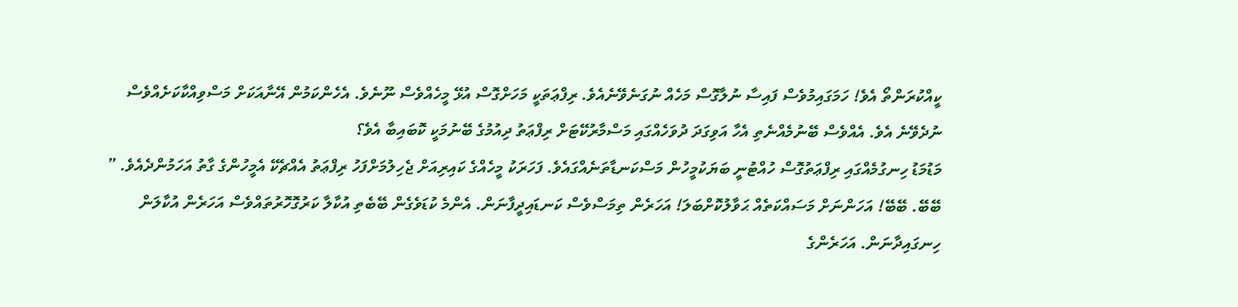ކީއްކުރަންތޯ އެވެ! ހަމަގައިމުވެސް ފައިސާ ނުލާގޮސް މަހެއް ނުގަނެވޭނެއެވެ. ރިފްޢަތަކީ މަހަށްގޮސް އުޅޭ މީހެއްވެސް ނޫނެވެ. އެހެންކަމުން އޭނާއަކަށް މަސްވިއްކާކަށެއްވެސް ނުދެވޭނެ އެވެ. އެއްވެސް ބޭނުމެއްނެތި އެހާ އަވިގަދަ ދުވަހެއްގައި މަސްމާރުކޭޓަށް ރިފްޢަތު ދިއުމުގެ ބޭނުމަކީ ކޮބައިބާ އެވެ؟
މަޑުމަޑު ހިނގުމެއްގައި ރިފްޢަތުގޮސް ހުއްޓުނީ ބަޔަކުމީހުން މަސްކަނޑާތަނެއްގައެވެ. ފަހަރަކު މީހެއްގެ ކައިރިއަށް ޖެހިލުމަށްފަހު ރިފްޢަތު އެއްޗެކޭ އެމީހުންގެ ގާތު އަހަމުންދެއެވެ. ” ބޭބޭ. ބޭބޭ! އަހަންނަށް މަސައްކަތެއް ޙަވާލުކޮށްބަލަ! އަހަރެން ތިމަސްވެސް ކަނޑައިދީފާނަން. އެންމެ ކުޑަވެގެން ބޭބެތި އުކާލާ ކަރުގޮހޮރުތައްވެސް އަހަރެން އުކާލަން ހިނގައިދާނަން. އަހަރެންގެ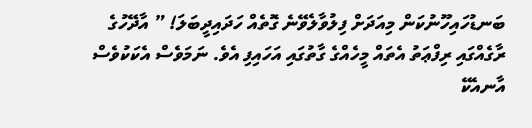ބަނޑުހައިހޫނުކަން މިއަދަށް ފިލުވާލެވޭނެ ގޮތެއް ހަދައިދީބަލަ! ” އާދޭހުގެ ރާގެއްގައި ރިފްޢަތު އެތައް މީހެއްގެ ގާތުގައި އަހައިފި އެވެ. ނަމަވެސް އެކަކުވެސް އާނއެކޭ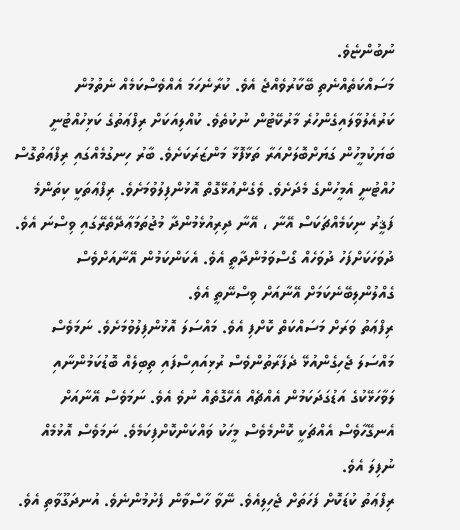ނުބުންޏެވެ.
މަސައްކަތެއްނެތި ބޭކާރުވެއްޖެ އެވެ. ކުރާނެހަމަ އެއްވެސްކަމެއް ނެތުމުން ކަރުއެލުވާލައިގެންހުރެ މާރުކޭޓުން ނުކުތެވެ. ކުއްލިއަކަށް ރިފްޢަތުގެ ކަޅިހުއްޓުނީ ބަޔަކުމީހުން ގަޔަށްބޮލަށްއަރާ ތަޅާފޮޅާ މަންޒަރަކަށެވެ. ބާރު ހިނގުމެއްގައި ރިފްޢަތުގޮސް ހުއްޓުނީ އެމީހުންގެ މެދަށެވެ. ވެގެންއުޅޭގޮތް އޮޅުންފިލުވުމަށެވެ. ރިފްޢަތަކީ ކިތަންމެ ފަޤީރު ނިކަމެއްޗަކަސް އޭނާ ، އޭނާ ދިރިއުޅެމުންދާ މުޖުތަމަޢާދޭތެރޭގައި ވިސްނަ އެވެ. ދުވަހަކަށްފަހު ދުވަހެއް ގޯސްވަމުންދާތީ އެވެ. އެކަންކަމުން އޭނާއަށްވެސް ގެއްލުންލިބޭނެކަމަށް އޭނާއަށް ވިސްނޭތީ އެވެ.
ރިފްޢަތު ވަރަށް މަސައްކަތް ކޮށްފި އެވެ. މައްސަލަ އޮޅުންފިލުވުމަށެވެ. ނަމަވެސް މައްސަލަ ޖެހިގެންއުޅޭ ދެފަރާތުންވެސް ރުޅިއައިސްފައި ތިބިލެއް ބޮޑުކަމުންނާއި ލަވާހަޅޭކުގެ އަޑުގަދަކަމުން އެއްޗެއް އެހޭގޮތެއް ނުވެ އެވެ. ނަމަވެސް އޭނާއަށް އެނގޭހާވެސް އެއްޗަކީ ކޮންމެވެސް މީހަކު ވައްކަންކޮށްފިކަމެވެ. ނަމަވެސް އޮޅުމެއް ނުފިލަ އެވެ.
ރިފްޢަތު ކުޑަކޮށް ފަހަތަށް ޖެހިލިއެވެ. ނޭވާ ހާސްވާން ފެށުމުންނެވެ. އުނދަގޫވާތި އެވެ.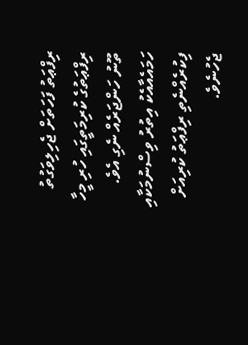ރިފްޢަތު ފަހަތަށް ޖެހިލިވަގުތު ރިފްޢަތުގެ ކުރިމަތީގައި ހުރި މީހާ ތޫނު ހަންޖަރެއް ނެގި އެވެ. ހަމައެއާއެކު އިތުރު ވިސްނުމަކާއި ފިކުރެއްނެތި ރިފްޢަތު ކުރިއަށް ޖެހުނެވެ.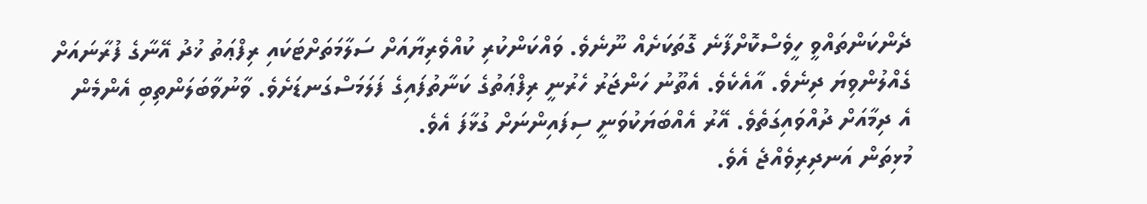ދެންކަންތައްވީ ހީވެސްކޮށްފާނެ ގޮތަކަށެއް ނޫނެވެ. ވައްކަންކުރި ކުއްވެރިޔާއަށް ސަލާމަތަށްޓަކައި ރިފްޢަތު ޚުދު އޭނާގެ ފުރާނައަށް ގެއްލުންވިޔަ ދިނެވެ. އާއެކެވެ. އެތޫނު ހަންޖަރު ހެރުނީ ރިފްޢަތުގެ ކަނާތުފައިގެ ފަލަމަސްގަނޑަށެވެ. ވާނުވާބަލަންތިބި އެންމެން އެ ދިމާއަށް ދުއްވައިގަތެވެ. އޭރު އެއްބަޔަކުވަނީ ސިފައިންނަށް ގުޅާފަ އެވެ.
މުޅިތަން އަނދިރިވެއްޖެ އެވެ.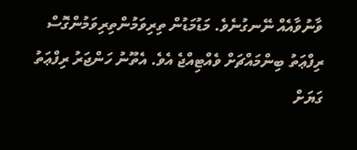ވާނުވާއެއް ނޭނގުނެވެ. މަޑުމަޑުން ތިރިވަމުންތިރިވަމުންގޮސް ރިފްޢަތު ބިންމައްޗަށް ވެއްޓިއްޖެ އެވެ. އެތޫނު ހަންޖަރު ރިފްޢަތު ގަޔަށް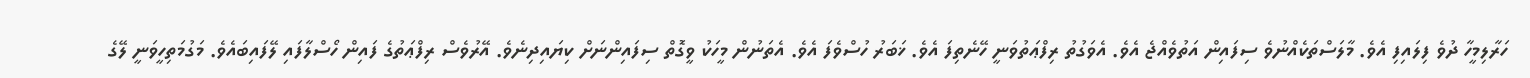ހަރާލިމީހާ ދުވެ ފިލައިފި އެވެ. މާލަސްތަކެއްނުވެ ސިފައިން އަތުވެއްޖެ އެވެ. އެވަގުތު ރިފްޢަތުވަނީ ހޭނެތިފަ އެވެ. ޚަބަރު ހުސްވެފަ އެވެ. އެތަނުން މީހަކު ވީގޮތް ސިފައިންނަށް ކިޔައިދިނެވެ. އޭރުވެސް ރިފްޢަތުގެ ފައިން ހޯސްލާފައި ލޭފައިބައެވެ. މަގުމަތިހީވަނީ ލޭގެ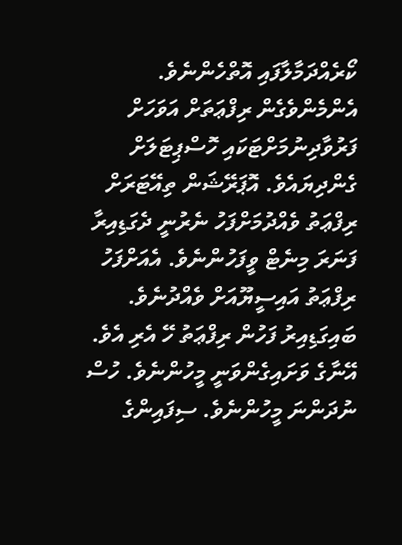ކޯރެއްދަމާލާފައި އޮތްހެންނެވެ.
އެންމެންވެގެން ރިފްޢަތަށް އަވަހަށް ފަރުވާދިނުމަށްޓަކައި ހޮސްޕިޓަލަށް ގެންދިޔައެވެ. އޮޕަރޭޝަން ތިއޭޓަރަށް ރިފްޢަތު ވެއްދުމަށްފަހު ނެރުނީ ދެގަޑިއިރާ ފަނަރަ މިނެޓް ވީފަހުންނެވެ. އެއަށްފަހު ރިފްޢަތު އައިސީޔޫއަށް ވެއްދުނެވެ. ބައިގަޑިއިރު ފަހުން ރިފްޢަތު ހޭ އެރި އެވެ. އޭނާގެ ވަށައިގެންވަނީ މީހުންނެވެ. ހުސް ނުދަންނަ މީހުންނެވެ. ސިފައިންގެ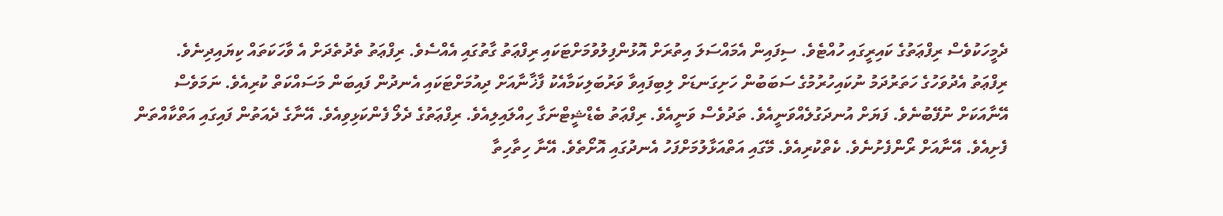ދެމީހަކުވެސް ރިފްޢަތުގެ ކައިރީގައި ހުއްޓެވެ. ސިފައިން އެމައްސަލަ އިތުރަށް އޮޅުންފިލުވުމަށްޓަކައި ރިފްޢަތު ގާތުގައި އެއްސެވެ. ރިފްޢަތު ތެދުތެދަށް އެ ވާހަކަތައް ކިޔައިދިނެވެ.
ރިފްޢަތު އެދުވަހުގެ ހަތަރުދަމު ނުކައިހުރުމުގެ ސަބަބުން ހަށިގަނޑަށް ލިބިފައިވާ ވަރުބަލިކަމާއެކު ފާޚާނާއަށް ދިއުމަށްޓަކައި އެނދުން ފައިބަން މަސައްކަތް ކުރިއެވެ. ނަމަވެސް އޭނާއަކަށް ނުފޭބުނެވެ. ފަޔަށް އުނދަގުލެއްވަނީއެވެ. ތަދުވެސް ވަނީއެވެ. ރިފްޢަތު ބެޑްޝީޓްނަގާ ހިއްލައިލިއެވެ. ރިފްޢަތުގެ ދެލޯ ފެންކަޅިވިއެވެ. އޭނާގެ ދެއަތުން ފައިގައި އަތްކާއްތަން ފެށިއެވެ. އޭނާއަށް ރޯންފެށުނެވެ. ކެތްކުރިއެވެ. މޭގައި އަތްއަޅާލުމަށްފަހު އެނދުގައި އޮށޯތެވެ. އޭނާ ހިތާހިތާ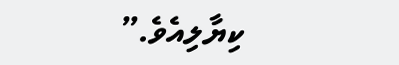ކިޔާލިއެވެ.”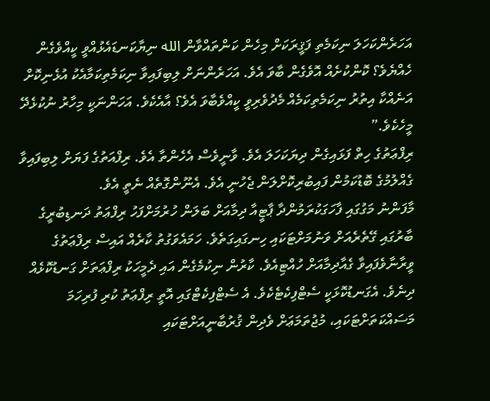އަހަރެންކަހަލަ ނިކަމެތި ފަޤީރަކަށް މިހެން ކަންތައްވާން الله ނިޔާކަނޑައެޅުއްވީ ކީއްވެގެން ހެއްޔެވެ؟ ކޮންކުށެއް އޮވެގެން ބާވަ އެވެ. އަހަރެންނަށް ލިބިފައިވާ ނިކަމެތިކަމާއެކު އުޅެނިކޮށް އަނެއްކާ އިތުރު ނިކަމެތިކަމެއް މެދުވެރިވީ ކީއްވެބާވަ އެވެ؟ އާއެކެވެ. އަހަންނަކީ މިހާރު ނުކުޅެދޭ މީހެކެވެ.”
ރިފްޢަތުގެ ހިތް ފަޅައިގެން ދިޔަކަހަލަ އެވެ. ވާނީވެސް އެހެންތާ އެވެ. ރިފްއަތުގެ ފަޔަށް ލިބިފައިވާ ގެއްލުމުގެ ބޮޑުކަމުން ފައިބުރިކޮށްލަން ޖެހުނީ އެވެ. އެނޫންގޮތެއް ނެތީ އެވެ.
މާފަންނު މަގުގައި ފާހަގަކުރަމުންދާ ޕާޓީއާ ދިމާއަށް ބަލަން ހުރުމަށްފަހު ރިފްޢަތު ދަނޑިބުރީގެ ބާރުގައި ގޭތެރެއަށް ވަނުމަށްޓަކައި ހިނގައިގަތެވެ. ހަމައެވަގުތު ކާރެއް އައިސް ރިފްޢަތުގެ ވީރާނާވެފައިވާ ގެއާދިމާއަށް ހުއްޓިއެވެ. ކާރުން ނިކުމެގެން އައި ދެމީހަކު ރިފްޢަތަށް ގަނޑުކޮޅެއް ދިނެވެ. އެގަނޑުކޮޅަކީ ސެޓްފިކެޓެކެވެ. އެ ސެޓްފިކެޓްގައި އޮތީ ރިފްޢަތު ކުރި ފުރިހަމަ މަސައްކަތަށްޓަކައި، މުޖުތަމަޢަށް ވެދިން ޤުރުބާނީއަށްޓަކައި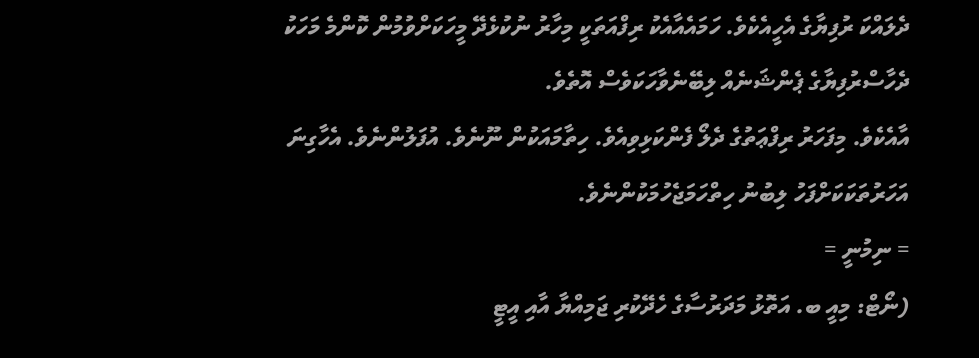ދެލައްކަ ރުފިޔާގެ އެހީއެކެވެ. ހަމައެއާއެކު ރިފްއަތަކީ މިހާރު ނުކުޅެދޭ މީހަކަށްވުމުން ކޮންމެ މަހަކު ދެހާސްރުފިޔާގެ ޕެންޝަނެއް ލިބޭނެވާހަކަވެސް އޮތެވެ.
އާއެކެވެ. މިފަހަރު ރިފްޢަތުގެ ދެލޯ ފެންކަޅިވިއެވެ. ހިތާމައަކުން ނޫނެވެ. އުފަލުންނެވެ. އެހާގިނަ އަހަރުތަކަކަށްފަހު ލިބުނު ހިތްހަމަޖެހުމަކުންނެވެ.
= ނިމުނީ =
(ނޯޓް: މިއީ ބ. އަތޮޅު މަދަރުސާގެ ހެދޭކުރި ޖަމިއްޔާ އާއި އީޓީ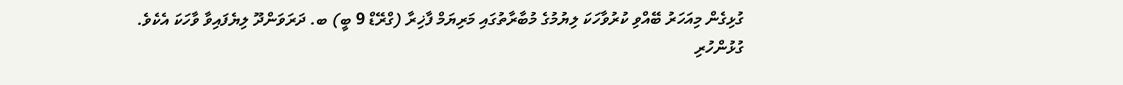ގުޅިގެން މިއަހަރު ބޭއްވި ކުރުވާހަކަ ލިޔުމުގެ މުބާރާތުގައި މަރިޔަމް ފާޚިރާ (ގްރޭޑް 9 ބީ) ބ. ދަރަވަންދޫ ލިޔެފައިވާ ވާހަކަ އެކެވެ.
ގުޅުންހުރި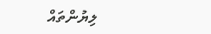ލިޔުންތައް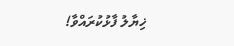ޚިޔާލު ފާޅުކުރައްވާ!